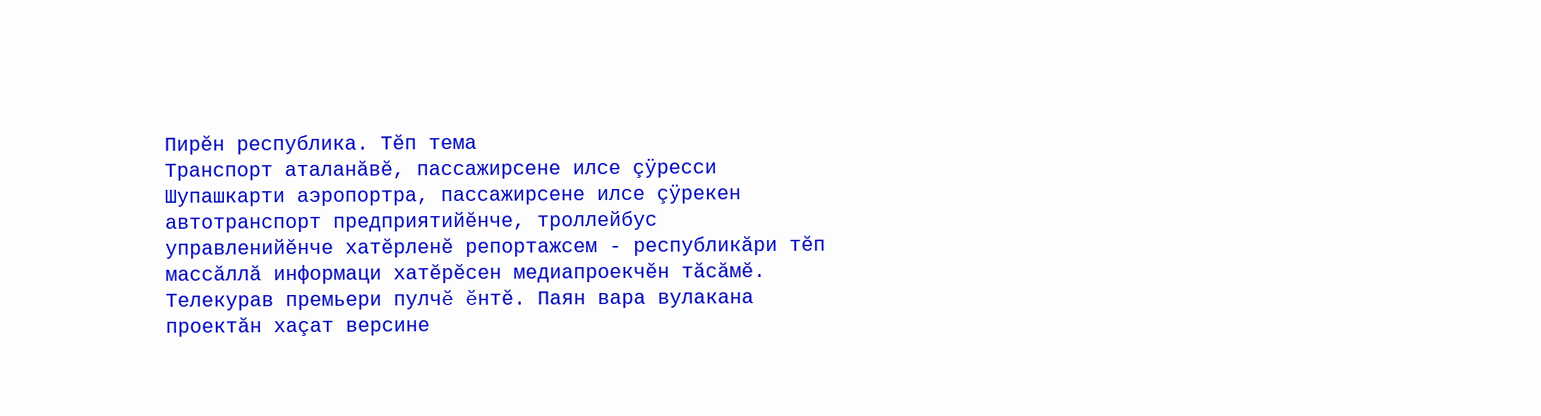Пирĕн республика. Тĕп тема
Транспорт аталанăвĕ, пассажирсене илсе çÿресси
Шупашкарти аэропортра, пассажирсене илсе çÿрекен автотранспорт предприятийĕнче, троллейбус управленийĕнче хатĕрленĕ репортажсем - республикăри тĕп массăллă информаци хатĕрĕсен медиапроекчĕн тăсăмĕ. Телекурав премьери пулчĕ ĕнтĕ. Паян вара вулакана проектăн хаçат версине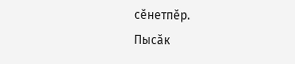сĕнетпĕр.
Пысăк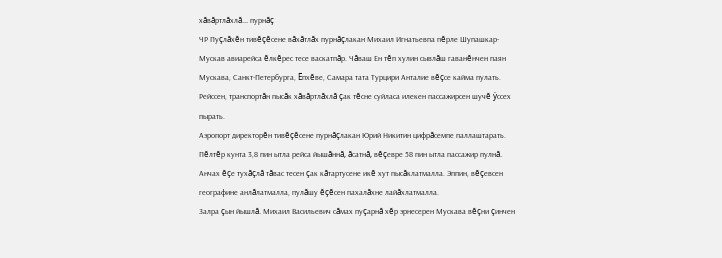хăвăртлăхлă... пурнăç
ЧР Пуçлăхĕн тивĕçĕсене вăхăтлăх пурнăçлакан Михаил Игнатьевпа пĕрле Шупашкар-Мускав авиарейса ĕлкĕрес тесе васкатпăр. Чăваш Ен тĕп хулин сывлăш гаванĕнчен паян Мускава, Санкт-Петербурга, Ĕпхĕве, Самара тата Турцири Анталие вĕçсе кайма пулать. Рейссен, транспортăн пысăк хăвăртлăхлă çак тĕсне суйласа илекен пассажирсен шучĕ ÿссех пырать.
Аэропорт директорĕн тивĕçĕсене пурнăçлакан Юрий Никитин цифрăсемпе паллаштарать. Пĕлтĕр кунта 3,8 пин ытла рейса йышăннă, ăсатнă, вĕçевре 58 пин ытла пассажир пулнă. Анчах ĕçе тухăçлă тăвас тесен çак кăтартусене икĕ хут пысăклатмалла. Эппин, вĕçевсен географине анлăлатмалла, пулăшу ĕçĕсен пахалăхне лайăхлатмалла.
Залра çын йышлă. Михаил Васильевич сăмах пуçарнă хĕр эрнесерен Мускава вĕçни çинчен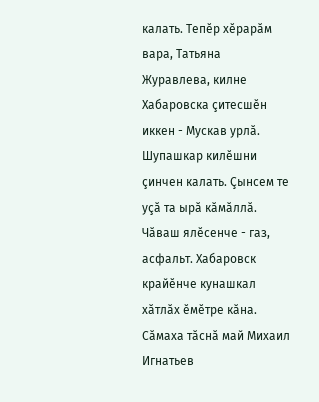калать. Тепĕр хĕрарăм вара, Татьяна Журавлева, килне Хабаровска çитесшĕн иккен - Мускав урлă. Шупашкар килĕшни çинчен калать. Çынсем те уçă та ырă кăмăллă. Чăваш ялĕсенче - газ, асфальт. Хабаровск крайĕнче кунашкал хăтлăх ĕмĕтре кăна.
Сăмаха тăснă май Михаил Игнатьев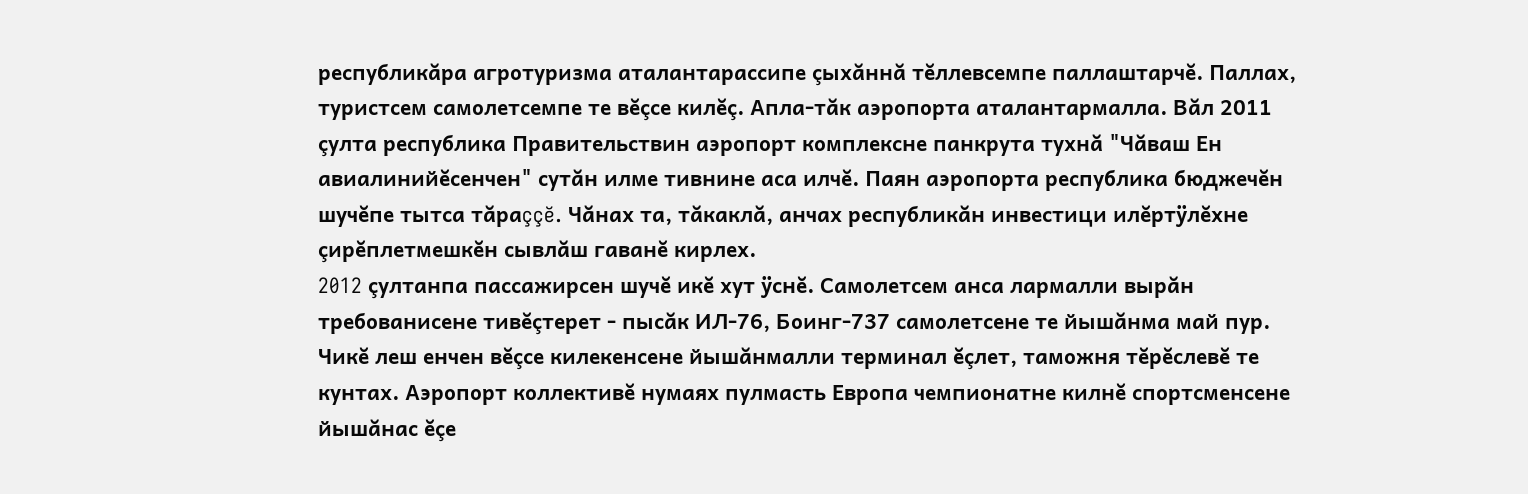республикăра агротуризма аталантарассипе çыхăннă тĕллевсемпе паллаштарчĕ. Паллах, туристсем самолетсемпе те вĕçсе килĕç. Апла-тăк аэропорта аталантармалла. Вăл 2011 çулта республика Правительствин аэропорт комплексне панкрута тухнă "Чăваш Ен авиалинийĕсенчен" сутăн илме тивнине аса илчĕ. Паян аэропорта республика бюджечĕн шучĕпе тытса тăраççĕ. Чăнах та, тăкаклă, анчах республикăн инвестици илĕртÿлĕхне çирĕплетмешкĕн сывлăш гаванĕ кирлех.
2012 çултанпа пассажирсен шучĕ икĕ хут ÿснĕ. Самолетсем анса лармалли вырăн требованисене тивĕçтерет - пысăк ИЛ-76, Боинг-737 самолетсене те йышăнма май пур. Чикĕ леш енчен вĕçсе килекенсене йышăнмалли терминал ĕçлет, таможня тĕрĕслевĕ те кунтах. Аэропорт коллективĕ нумаях пулмасть Европа чемпионатне килнĕ спортсменсене йышăнас ĕçе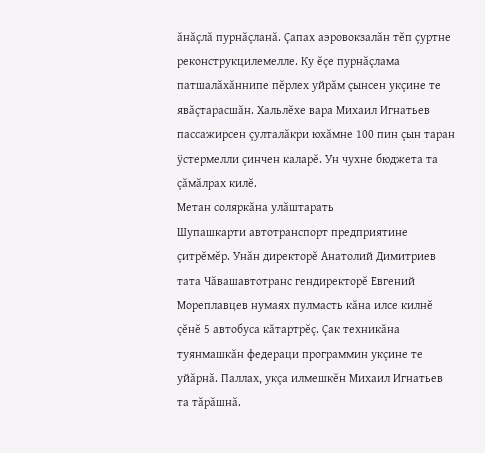ăнăçлă пурнăçланă. Çапах аэровокзалăн тĕп çуртне реконструкцилемелле. Ку ĕçе пурнăçлама патшалăхăннипе пĕрлех уйрăм çынсен укçине те явăçтарасшăн. Хальлĕхе вара Михаил Игнатьев пассажирсен çулталăкри юхăмне 100 пин çын таран ÿстермелли çинчен каларĕ. Ун чухне бюджета та çăмăлрах килĕ.
Метан соляркăна улăштарать
Шупашкарти автотранспорт предприятине çитрĕмĕр. Унăн директорĕ Анатолий Димитриев тата Чăвашавтотранс гендиректорĕ Евгений Мореплавцев нумаях пулмасть кăна илсе килнĕ çĕнĕ 5 автобуса кăтартрĕç. Çак техникăна туянмашкăн федераци программин укçине те уйăрнă. Паллах, укçа илмешкĕн Михаил Игнатьев та тăрăшнă.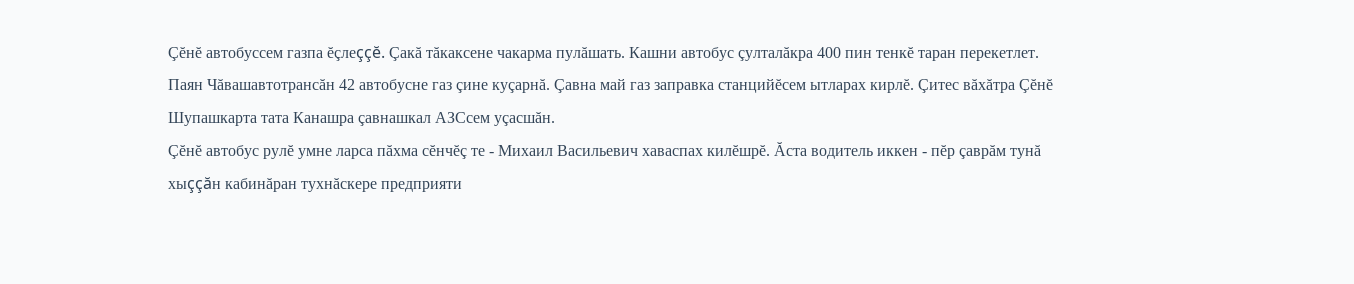Çĕнĕ автобуссем газпа ĕçлеççĕ. Çакă тăкаксене чакарма пулăшать. Кашни автобус çулталăкра 400 пин тенкĕ таран перекетлет. Паян Чăвашавтотрансăн 42 автобусне газ çине куçарнă. Çавна май газ заправка станцийĕсем ытларах кирлĕ. Çитес вăхăтра Çĕнĕ Шупашкарта тата Канашра çавнашкал АЗСсем уçасшăн.
Çĕнĕ автобус рулĕ умне ларса пăхма сĕнчĕç те - Михаил Васильевич хаваспах килĕшрĕ. Ăста водитель иккен - пĕр çаврăм тунă хыççăн кабинăран тухнăскере предприяти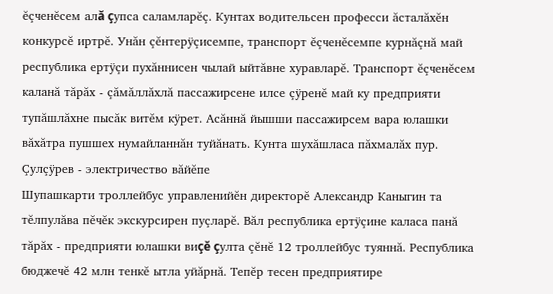ĕçченĕсем алă çупса саламларĕç. Кунтах водительсен професси ăсталăхĕн конкурсĕ иртрĕ. Унăн çĕнтерÿçисемпе, транспорт ĕçченĕсемпе курнăçнă май республика ертÿçи пухăннисен чылай ыйтăвне хуравларĕ. Транспорт ĕçченĕсем каланă тăрăх - çăмăллăхлă пассажирсене илсе çÿренĕ май ку предприяти тупăшлăхне пысăк витĕм кÿрет. Асăннă йышши пассажирсем вара юлашки вăхăтра пушшех нумайланнăн туйăнать. Кунта шухăшласа пăхмалăх пур.
Çулçÿрев - электричество вăйĕпе
Шупашкарти троллейбус управленийĕн директорĕ Александр Каныгин та тĕлпулăва пĕчĕк экскурсирен пуçларĕ. Вăл республика ертÿçине каласа панă тăрăх - предприяти юлашки виçĕ çулта çĕнĕ 12 троллейбус туяннă. Республика бюджечĕ 42 млн тенкĕ ытла уйăрнă. Тепĕр тесен предприятире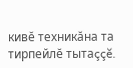кивĕ техникăна та тирпейлĕ тытаççĕ.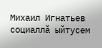Михаил Игнатьев социаллă ыйтусем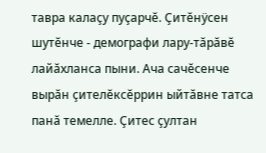тавра калаçу пуçарчĕ. Çитĕнÿсен шутĕнче - демографи лару-тăрăвĕ лайăхланса пыни. Ача сачĕсенче вырăн çителĕксĕррин ыйтăвне татса панă темелле. Çитес çултан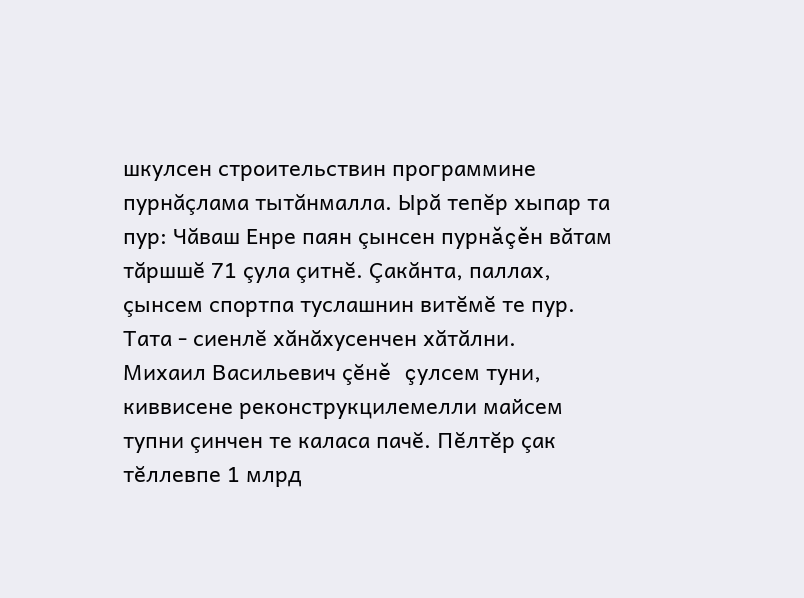шкулсен строительствин программине пурнăçлама тытăнмалла. Ырă тепĕр хыпар та пур: Чăваш Енре паян çынсен пурнăçĕн вăтам тăршшĕ 71 çула çитнĕ. Çакăнта, паллах, çынсем спортпа туслашнин витĕмĕ те пур. Тата - сиенлĕ хăнăхусенчен хăтăлни.
Михаил Васильевич çĕнĕ çулсем туни, киввисене реконструкцилемелли майсем тупни çинчен те каласа пачĕ. Пĕлтĕр çак тĕллевпе 1 млрд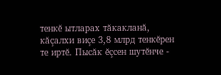тенкĕ ытларах тăкакланă, кăçалхи виçе 3,8 млрд тенкĕрен те иртĕ. Пысăк ĕçсен шутĕнче -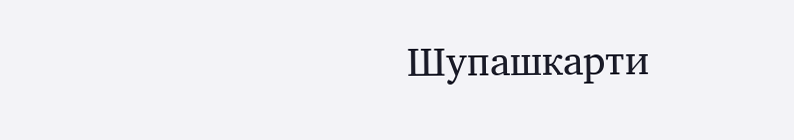Шупашкарти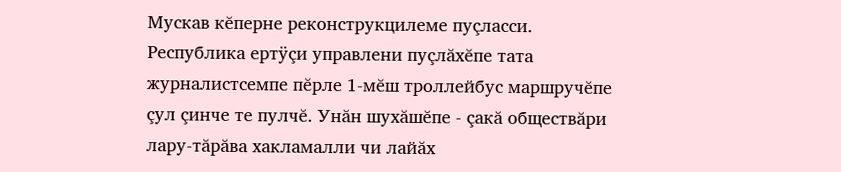Мускав кĕперне реконструкцилеме пуçласси.
Республика ертÿçи управлени пуçлăхĕпе тата журналистсемпе пĕрле 1-мĕш троллейбус маршручĕпе çул çинче те пулчĕ. Унăн шухăшĕпе - çакă обществăри лару-тăрăва хакламалли чи лайăх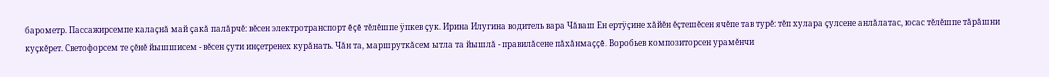барометр. Пассажирсемпе калаçнă май çакă палăрчĕ: вĕсен электротранспорт ĕçĕ тĕлĕшпе ÿпкев çук. Ирина Илугина водитель вара Чăваш Ен ертÿçине хăйĕн ĕçтешĕсен ячĕпе тав турĕ: тĕп хулара çулсене анлăлатас, юсас тĕлĕшпе тăрăшни куçкĕрет. Светофорсем те çĕнĕ йышшисем - вĕсен çути инçетренех курăнать. Чăн та, маршруткăсем ытла та йышлă - правилăсене пăхăнмаççĕ. Воробьев композиторсен урамĕнчи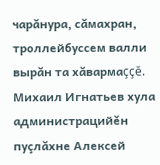чарăнура, сăмахран, троллейбуссем валли вырăн та хăвармаççĕ. Михаил Игнатьев хула администрацийĕн пуçлăхне Алексей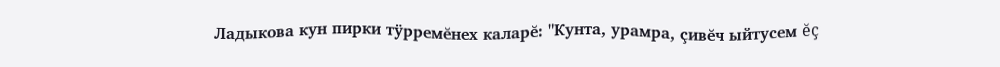Ладыкова кун пирки тÿрремĕнех каларĕ: "Кунта, урамра, çивĕч ыйтусем ĕç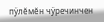пÿлĕмĕн чÿречинчен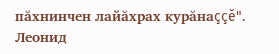пăхнинчен лайăхрах курăнаççĕ".
Леонид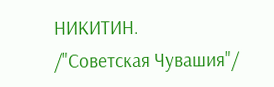НИКИТИН.
/"Советская Чувашия"/